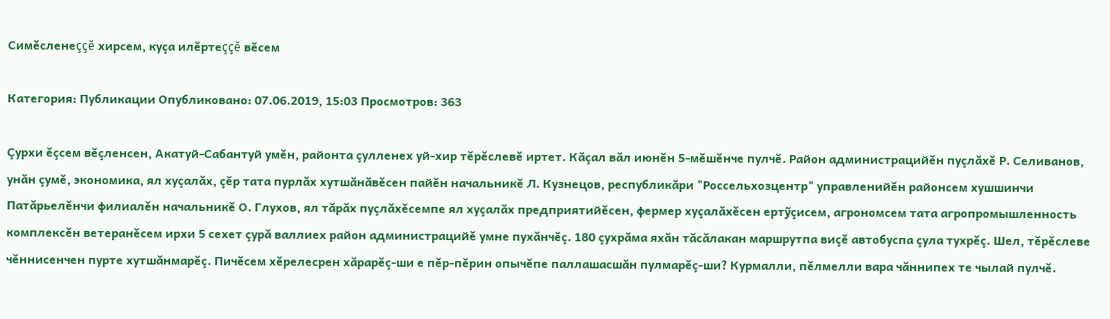Симĕсленеççĕ хирсем, куçа илĕртеççĕ вĕсем

Категория: Публикации Опубликовано: 07.06.2019, 15:03 Просмотров: 363

Çурхи ĕçсем вĕçленсен, Акатуй-Сабантуй умĕн, районта çулленех уй-хир тĕрĕслевĕ иртет. Кăçал вăл июнĕн 5-мĕшĕнче пулчĕ. Район администрацийĕн пуçлăхĕ Р. Селиванов, унăн çумĕ, экономика, ял хуçалăх, çĕр тата пурлăх хутшăнăвĕсен пайĕн начальникĕ Л. Кузнецов, республикăри "Россельхозцентр" управленийĕн районсем хушшинчи Патăрьелĕнчи филиалĕн начальникĕ О. Глухов, ял тăрăх пуçлăхĕсемпе ял хуçалăх предприятийĕсен, фермер хуçалăхĕсен ертỹçисем, агрономсем тата агропромышленность комплексĕн ветеранĕсем ирхи 5 сехет çурă валлиех район администрацийĕ умне пухăнчĕç. 180 çухрăма яхăн тăсăлакан маршрутпа виçĕ автобуспа çула тухрĕç. Шел, тĕрĕслеве чĕннисенчен пурте хутшăнмарĕç. Пичĕсем хĕрелесрен хăрарĕç-ши е пĕр-пĕрин опычĕпе паллашасшăн пулмарĕç-ши? Курмалли, пĕлмелли вара чăннипех те чылай пулчĕ.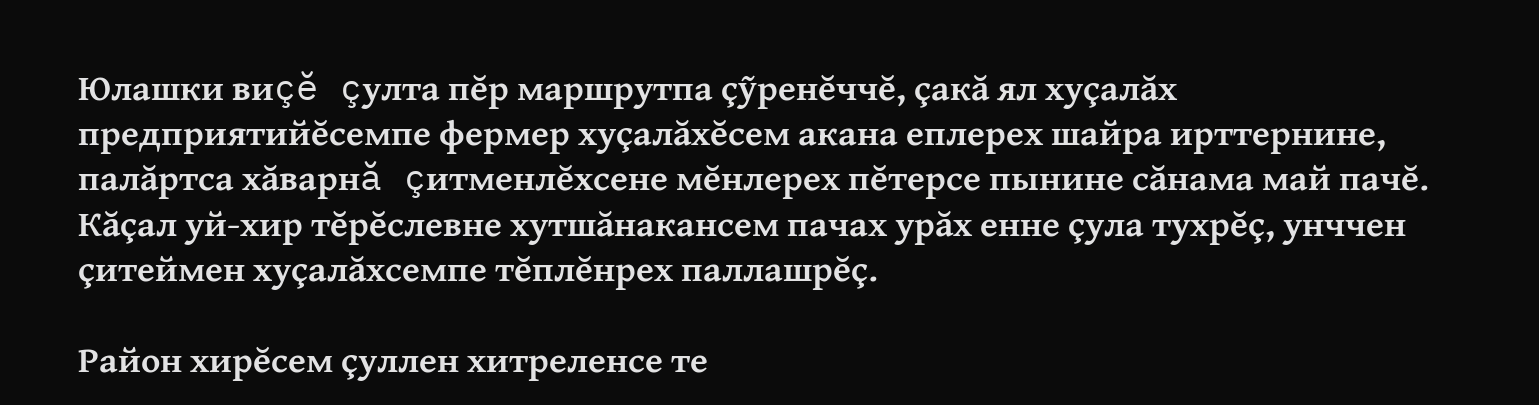Юлашки виçĕ çулта пĕр маршрутпа çỹренĕччĕ, çакă ял хуçалăх предприятийĕсемпе фермер хуçалăхĕсем акана еплерех шайра ирттернине, палăртса хăварнă çитменлĕхсене мĕнлерех пĕтерсе пынине сăнама май пачĕ. Кăçал уй-хир тĕрĕслевне хутшăнакансем пачах урăх енне çула тухрĕç, унччен çитеймен хуçалăхсемпе тĕплĕнрех паллашрĕç.

Район хирĕсем çуллен хитреленсе те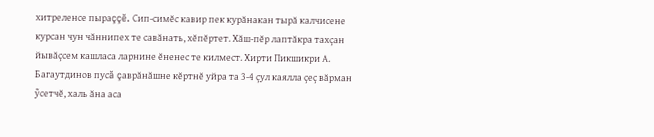хитреленсе пыраççĕ. Сип-симĕс кавир пек курăнакан тырă калчисене курсан чун чăннипех те савăнать, хĕпĕртет. Хăш-пĕр лаптăкра тахçан йывăçсем кашласа ларнине ĕненес те килмест. Хирти Пикшикри А. Багаутдинов пусă çаврăнăшне кĕртнĕ уйра та 3-4 çул каялла çеç вăрман ỹсетчĕ, халь ăна аса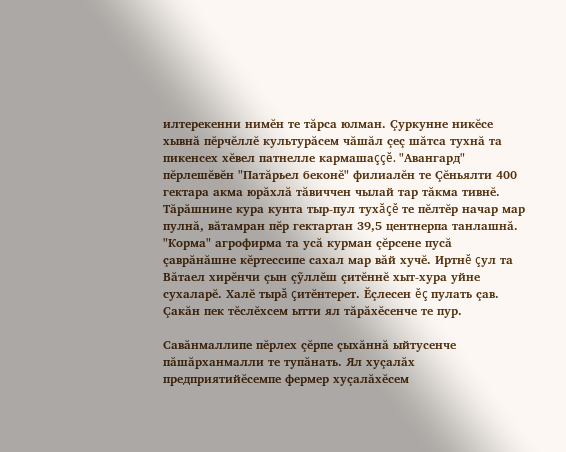илтерекенни нимĕн те тăрса юлман. Çуркунне никĕсе хывнă пĕрчĕллĕ культурăсем чăшăл çеç шăтса тухнă та пикенсех хĕвел патнелле кармашаççĕ. "Авангард" пĕрлешĕвĕн "Патăрьел беконĕ" филиалĕн те Çĕньялти 400 гектара акма юрăхлă тăвиччен чылай тар тăкма тивнĕ. Тăрăшнине кура кунта тыр-пул тухăçĕ те пĕлтĕр начар мар пулнă, вăтамран пĕр гектартан 39,5 центнерпа танлашнă. "Корма" агрофирма та усă курман çĕрсене пусă çаврăнăшне кĕртессипе сахал мар вăй хучĕ. Иртнĕ çул та Вăтаел хирĕнчи çын çỹллĕш çитĕннĕ хыт-хура уйне сухаларĕ. Халĕ тырă çитĕнтерет. Ĕçлесен ĕç пулать çав. Çакăн пек тĕслĕхсем ытти ял тăрăхĕсенче те пур.

Савăнмаллипе пĕрлех çĕрпе çыхăннă ыйтусенче пăшăрханмалли те тупăнать. Ял хуçалăх предприятийĕсемпе фермер хуçалăхĕсем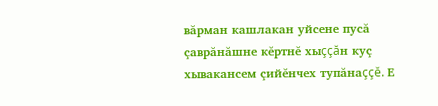вăрман кашлакан уйсене пусă çаврăнăшне кĕртнĕ хыççăн куç хывакансем çийĕнчех тупăнаççĕ. Е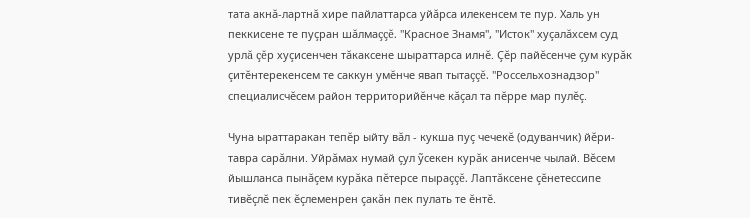тата акнă-лартнă хире пайлаттарса уйăрса илекенсем те пур. Халь ун пеккисене те пуçран шăлмаççĕ. "Красное Знамя", "Исток" хуçалăхсем суд урлă çĕр хуçисенчен тăкаксене шыраттарса илнĕ. Çĕр пайĕсенче çум курăк çитĕнтерекенсем те саккун умĕнче явап тытаççĕ. "Россельхознадзор" специалисчĕсем район территорийĕнче кăçал та пĕрре мар пулĕç.

Чуна ыраттаракан тепĕр ыйту вăл - кукша пуç чечекĕ (одуванчик) йĕри-тавра сарăлни. Уйрăмах нумай çул ỹсекен курăк анисенче чылай. Вĕсем йышланса пынăçем курăка пĕтерсе пыраççĕ. Лаптăксене çĕнетессипе тивĕçлĕ пек ĕçлеменрен çакăн пек пулать те ĕнтĕ.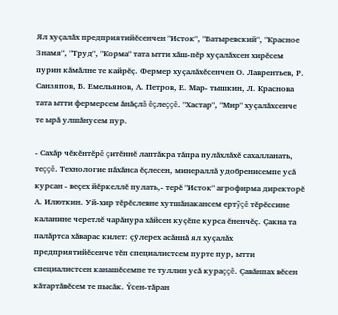Ял хуçалăх предприятийĕсенчен "Исток", "Батыревский", "Красное Знамя", "Труд", "Корма" тата ытти хăш-пĕр хуçалăхсен хирĕсем пурин кăмăлне те кайрĕç. Фермер хуçалăхĕсенчен О. Лаврентьев, Р. Санзяпов, Б. Емельянов, А. Петров, Е. Мар- тышкин, Л. Краснова тата ытти фермерсем ăнăçлă ĕçлеççĕ. "Хастар", "Мир" хуçалăхсенче те ырă улшăнусем пур.

- Сахăр чĕкĕнтĕрĕ çитĕннĕ лаптăкра тăпра пулăхлăхĕ сахалланать, теççĕ. Технологие пăхăнса ĕçлесен, минераллă удобренисемпе усă курсан - веçех йĕркеллĕ пулать,- терĕ "Исток" агрофирма директорĕ А. Илюткин. Уй-хир тĕрĕслевне хутшăнакансем ертỹçĕ тĕрĕссине каланине черетлĕ чарăнура хăйсен куçĕпе курса ĕненчĕç. Çакна та палăртса хăварас килет: çỹлерех асăннă ял хуçалăх предприятийĕсенче тĕп специалистсем пурте пур, ытти специалистсен канашĕсемпе те туллин усă кураççĕ. Çавăнпах вĕсен кăтартăвĕсем те пысăк. Ỹсен-тăран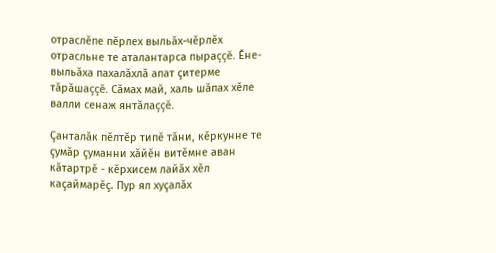отраслĕпе пĕрлех выльăх-чĕрлĕх отрасльне те аталантарса пыраççĕ. Ĕне-выльăха пахалăхлă апат çитерме тăрăшаççĕ. Сăмах май, халь шăпах хĕле валли сенаж янтăлаççĕ.

Çанталăк пĕлтĕр типĕ тăни, кĕркунне те çумăр çуманни хăйĕн витĕмне аван кăтартрĕ - кĕрхисем лайăх хĕл каçаймарĕç. Пур ял хуçалăх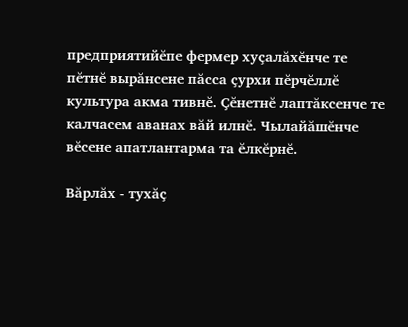предприятийĕпе фермер хуçалăхĕнче те пĕтнĕ вырăнсене пăсса çурхи пĕрчĕллĕ культура акма тивнĕ. Çĕнетнĕ лаптăксенче те калчасем аванах вăй илнĕ. Чылайăшĕнче вĕсене апатлантарма та ĕлкĕрнĕ.

Вăрлăх - тухăç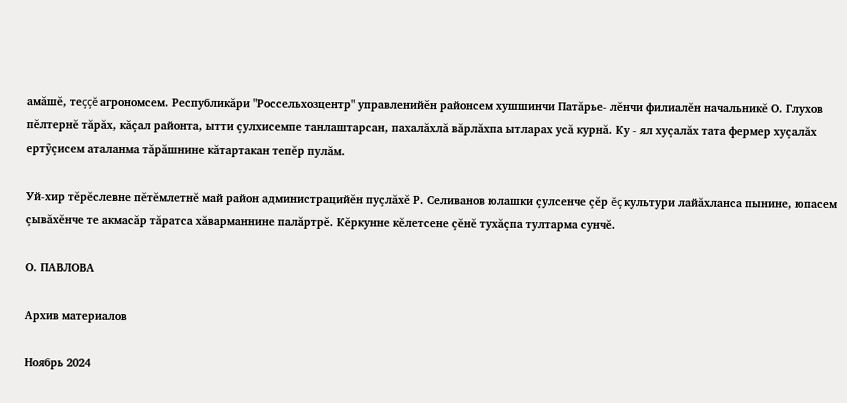амăшĕ, теççĕ агрономсем. Республикăри "Россельхозцентр" управленийĕн районсем хушшинчи Патăрье- лĕнчи филиалĕн начальникĕ О. Глухов пĕлтернĕ тăрăх, кăçал районта, ытти çулхисемпе танлаштарсан, пахалăхлă вăрлăхпа ытларах усă курнă. Ку - ял хуçалăх тата фермер хуçалăх ертỹçисем аталанма тăрăшнине кăтартакан тепĕр пулăм.

Уй-хир тĕрĕслевне пĕтĕмлетнĕ май район администрацийĕн пуçлăхĕ Р. Селиванов юлашки çулсенче çĕр ĕç культури лайăхланса пынине, юпасем çывăхĕнче те акмасăр тăратса хăварманнине палăртрĕ. Кĕркунне кĕлетсене çĕнĕ тухăçпа тултарма сунчĕ.

О. ПАВЛОВА

Архив материалов

Ноябрь 2024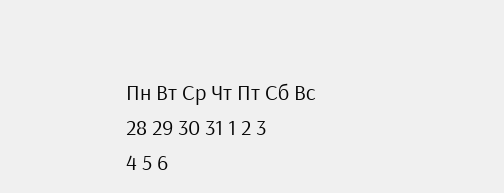Пн Вт Ср Чт Пт Сб Вс
28 29 30 31 1 2 3
4 5 6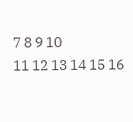7 8 9 10
11 12 13 14 15 16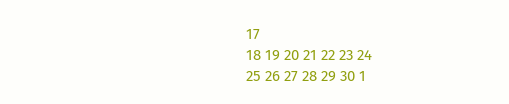17
18 19 20 21 22 23 24
25 26 27 28 29 30 1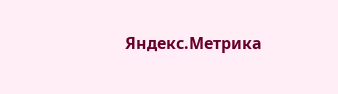Яндекс.Метрика